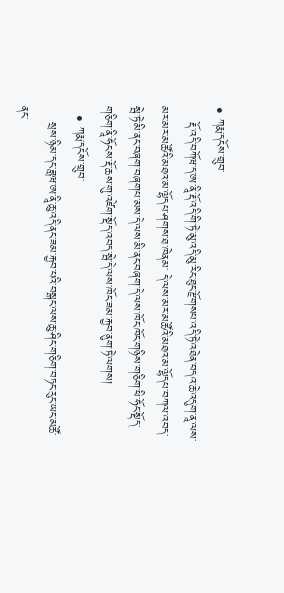• ཀརྨ་དངོས་གྲུབ་
    རྡོ་འདི་བཀོཝ་ད་ཨ་ནཱི་རྡོ་འདི་གི་ཏེ་མུ་འདི་མུ་རིང་ཐུང་རྫོགསཔ་འདི་ཏེ་འཐེན་བདའ་ཆེ་འདུག་ནཱ་ལས་མར་མར་མཚོའི་མཐའ་མ་ལྷོདཔ་ཤགས་ཐ་ཁེནམ་ དེ་ལས་མར་མཚོའི་མཐའ་མ་ལྷོདཔ་བཀལ་འབད་སྦེ་ཏེ་མི་ནང་བཞག་བཞགཔ་མས་དེ་ལས་མི་ནང་བཞག་དེ་ལས་ཁོང་ཁོང་གཉིས་གཅིག་ཕི་ཧོང་སྡོད་གཅིག་ནཱི་ཧོངས་རྡོ་ཆས་གུ་འཛེག་སྡོད་འབད་སྦེ་དེ་ལས་ཁོང་ཟམ་རྐྱབ་ནུག་ཏེ་ལགས།
  • ཀརྨ་དངོས་གྲུབ་
    སྲས་ཉིམ་དང་ཟླཝ་ཨ་ནཱི་ཆུ་འདི་ནང་ཟམ་རྐྱབ་པའི་བསྒང་ལས་ཆུ་ཤིང་གཅིག་བཏང་རུང་ཡང་མཚོ་ནང་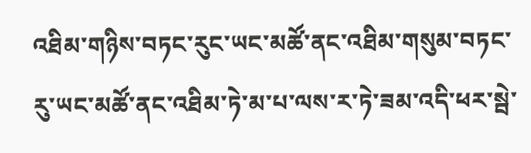འཐིམ་གཉིས་བཏང་རུང་ཡང་མཚོ་ནང་འཐིམ་གསུམ་བཏང་རུ་ཡང་མཚོ་ནང་འཐིམ་ཏེ་མ་པ་ལས་ར་ཏེ་ཟམ་འདི་ཕར་སྦེ་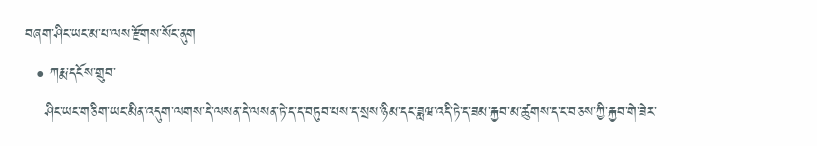བཞག་ཤིང་ཡང་མ་པ་ལས་རྫོགས་སོང་ནུག
  • ཀརྨ་དངོས་གྲུབ་
    ཤིང་ཡང་གཅིག་ཡང་མིན་འདུག་ལགས་དེ་ལསན་དེ་ལསན་ཏེ་ད་ད་བཏུབ་པས་ད་སྲས་ཉིམ་དང་ཟླཝ་འདི་ཏེ་ད་ཟམ་རྐྱབ་མ་ཚུགས་ད་ང་བཅས་ཀྱི་རྐྱབ་གེ་ཟེར་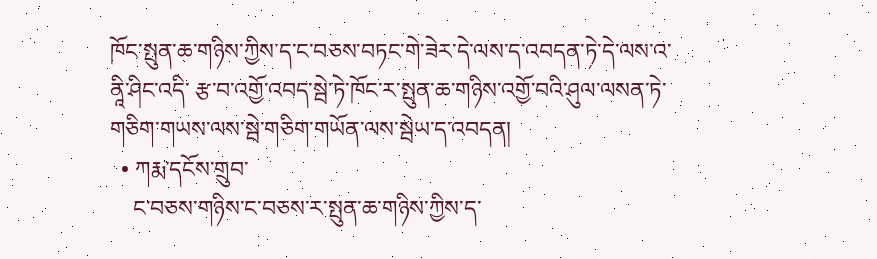ཁོང་སྤུན་ཆ་གཉིས་ཀྱིས་ད་ང་བཅས་བཏང་གེ་ཟེར་དེ་ལས་ད་འབདན་ཏེ་དེ་ལས་འ་ནཱི་ཤིང་འདི་ རྩ་བ་འགྱོ་འབད་སྦེ་ཏེ་ཁོང་ར་སྤུན་ཆ་གཉིས་འགྱོ་བའི་ཤུལ་ལསན་ཏེ་གཅིག་གཡས་ལས་སྦེ་གཅིག་གཡོན་ལས་སྦེཡ་ད་འབདན།
  • ཀརྨ་དངོས་གྲུབ་
    ང་བཅས་གཉིས་ང་བཅས་ར་སྤུན་ཆ་གཉིས་ཀྱིས་ད་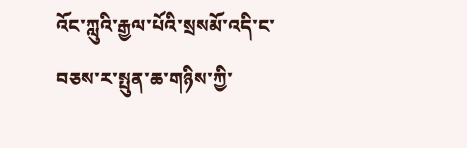འོང་ཀླུའི་རྒྱལ་པོའི་སྲསམོ་འདི་ང་བཅས་ར་སྤུན་ཆ་གཉིས་ཀྱི་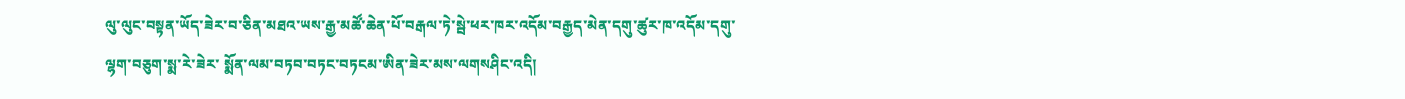ལུ་ལུང་བསྟན་ཡོད་ཟེར་བ་ཅིན་མཐའ་ཡས་རྒྱ་མཚོ་ཆེན་པོ་བརྒལ་ཏེ་སྦེ་ཕར་ཁར་འདོམ་བརྒྱད་མེན་དགུ་ཚུར་ཁ་འདོམ་དགུ་ལྷག་བཅུག་སྨ་རེ་ཟེར་ སྨོན་ལམ་བཏབ་བཏང་བཏངམ་ཨིན་ཟེར་མས་ལགསཤིང་འདི།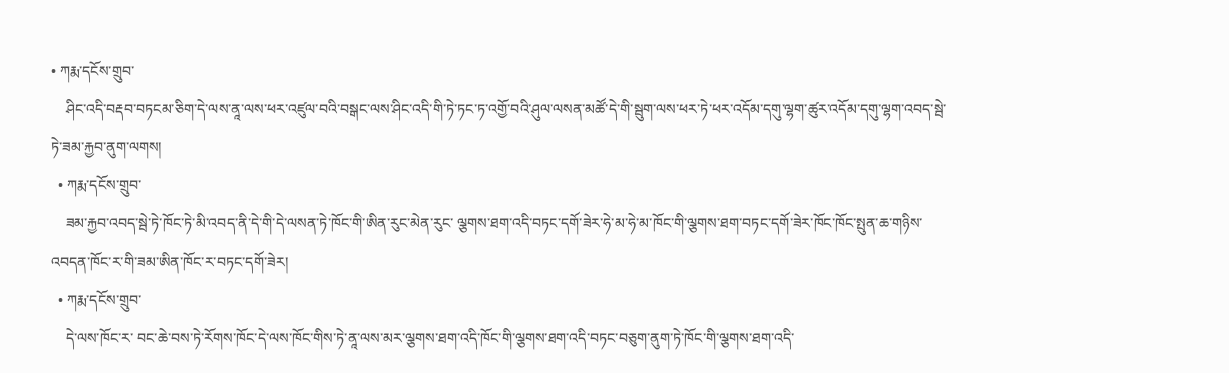• ཀརྨ་དངོས་གྲུབ་
    ཤིང་འདི་བརྡབ་བཏངམ་ཅིག་དེ་ལས་ནཱ་ལས་ཕར་འཛུལ་བའི་བསྒང་ལས་ཤིང་འདི་གི་ཏེ་ཏང་ཏ་འགྱོ་བའི་ཤུལ་ལསན་མཚོ་དེ་གི་སྦུག་ལས་ཕར་ཏེ་ཕར་འདོམ་དགུ་ལྷག་ཚུར་འདོམ་དགུ་ལྷག་འབད་སྦེ་ཏེ་ཟམ་རྐྱབ་ནུག་ལགས།
  • ཀརྨ་དངོས་གྲུབ་
    ཟམ་རྐྱབ་འབད་སྦེ་ཏེ་ཁོང་ཏེ་མི་འབད་ནི་དེ་གི་དེ་ལསན་ཏེ་ཁོང་གི་ཨིན་རུང་མེན་རུང་ ལྕགས་ཐག་འདི་བཏང་དགོ་ཟེར་ཧེ་མ་ཧེ་མ་ཁོང་གི་ལྕགས་ཐག་བཏང་དགོ་ཟེར་ཁོང་ཁོང་སྤུན་ཆ་གཉིས་འབདན་ཁོང་ར་གི་ཟམ་ཨིན་ཁོང་ར་བཏང་དགོ་ཟེར།
  • ཀརྨ་དངོས་གྲུབ་
    དེ་ལས་ཁོང་ར་ བང་ཆེ་བས་ཏེ་རོགས་ཁོང་དེ་ལས་ཁོང་གིས་ཏེ་ནཱ་ལས་མར་ལྕགས་ཐག་འདི་ཁོང་གི་ལྕགས་ཐག་འདི་བཏང་བཅུག་ནུག་ཏེ་ཁོང་གི་ལྕགས་ཐག་འདི་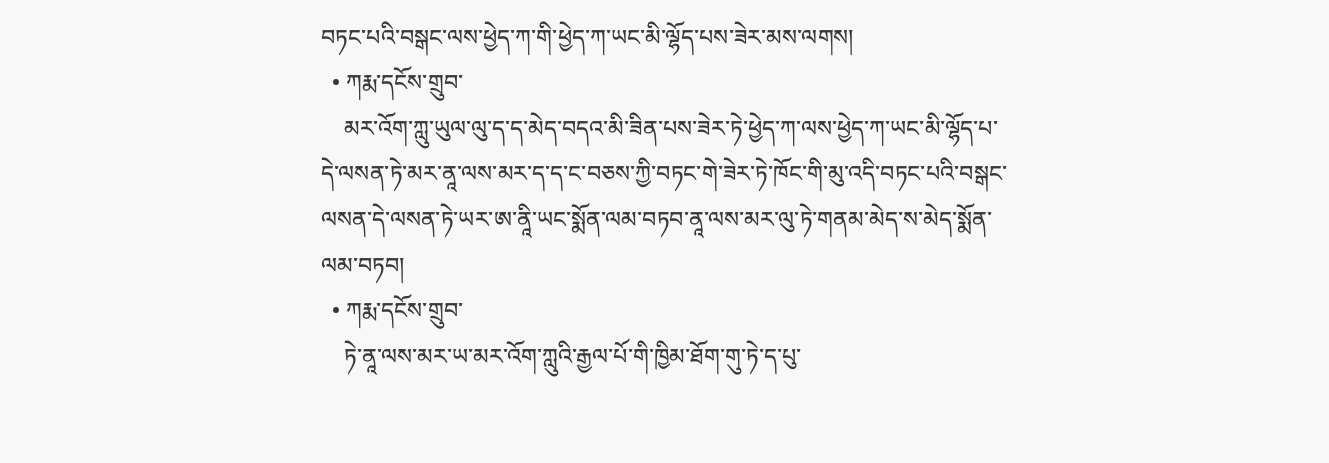བཏང་པའི་བསྒང་ལས་ཕྱེད་ཀ་གི་ཕྱེད་ཀ་ཡང་མི་ལྷོད་པས་ཟེར་མས་ལགས།
  • ཀརྨ་དངོས་གྲུབ་
    མར་འོག་ཀླུ་ཡུལ་ལུ་ད་ད་མེད་བདའ་མི་ཟིན་པས་ཟེར་ཏེ་ཕྱེད་ཀ་ལས་ཕྱེད་ཀ་ཡང་མི་ལྷོད་པ་དེ་ལསན་ཏེ་མར་ནཱ་ལས་མར་ད་ད་ང་བཅས་ཀྱི་བཏང་གེ་ཟེར་ཏེ་ཁོང་གི་མུ་འདི་བཏང་པའི་བསྒང་ལསན་དེ་ལསན་ཏེ་ཡར་ཨ་ནཱི་ཡང་སྨོན་ལམ་བཏབ་ནཱ་ལས་མར་ལུ་ཏེ་གནམ་མེད་ས་མེད་སྨོན་ལམ་བཏབ།
  • ཀརྨ་དངོས་གྲུབ་
    ཏེ་ནཱ་ལས་མར་ཡ་མར་འོག་ཀླུའི་རྒྱལ་པོ་གི་ཁྱིམ་ཐོག་གུ་ཏེ་ད་པུ་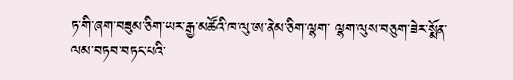ཏ་གི་ཞག་བཟུམ་ཅིག་ཡར་རྒྱ་མཚོའི་ཁ་ལུ་ཨ་ནེམ་ཅིག་ལྷག་ ལྷག་ལུས་བཅུག་ཟེར་སྨོན་ལམ་བཏབ་བཏང་པའི་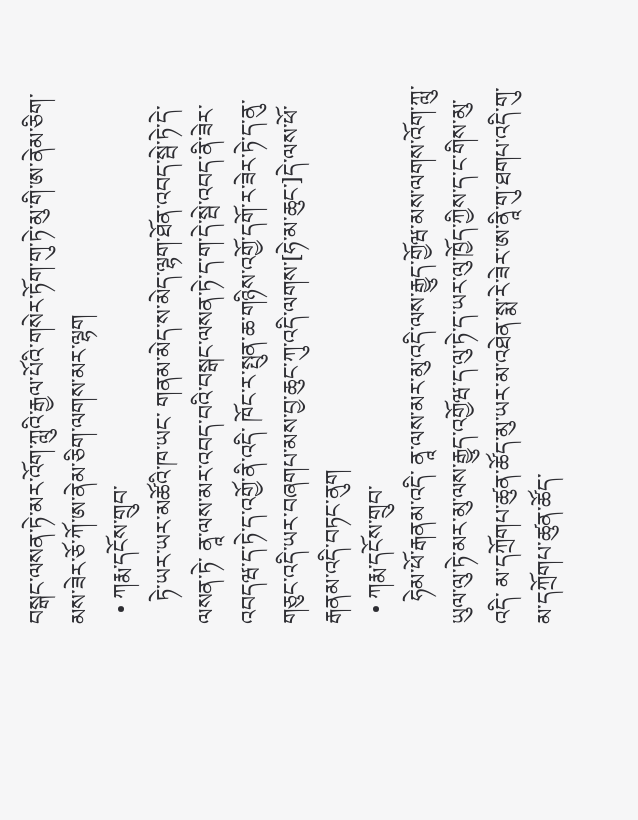བསྒང་ལསན་ཏེ་མར་འོག་ཀླུའི་རྒྱལ་པོའི་གསེར་ཏོག་གུ་ཏེ་མུ་གི་ཨ་ནེམ་ཅིག་མས་ཟེར་ཅོ་ཀོ་ཨ་ནེམ་ཅིག་ལགས་མར་ལྷག
  • ཀརྨ་དངོས་གྲུབ་
    ཏེ་ཡར་ཡར་མཚོའི་ཁ་ཡང་ གནམ་མེད་ས་མེད་ལྷག་ཐོན་འབད་སྦེ་ཏེ་དེ་ལསན་ཏེ་ ནཱ་ལས་མར་འབད་བའི་བསྒང་ལསན་ཏེ་ད་ག་དེ་སྦེ་འབད་ནི་ཟེར་འབདཝ་ད་ཏེ་ད་འགྱོ་ནི་འདི་ ཁོང་ར་སྤུན་ཆ་གཉིས་འགྱོ་དགོ་ར་ཟེར་ཏེ་ད་ནུ་གཅུང་འདི་ཡར་བཞགཔ་མས་བྱ་ཆུང་ཀུ་འདི་ལགས་[ཧེ་མ་ཆུང་]དེ་ལས་ཕོ་རྒནམ་འདི་བཏང་ནུག
  • ཀརྨ་དངོས་གྲུབ་
    ཧེམ་ཕོ་རྒནམ་འདི་ ནཱ་ལས་མར་མུ་འདི་ལས་རྒྱུད་གྱོཝ་མས་ལགས་འོག་ཀླུ་ཡུལ་ལུ་ཏེ་མར་མུ་ལས་རྒྱུད་འགྱོཝ་ད་ལུ་ཏེ་ད་ཡར་ལུ་ཁྱོད་ཀྱིས་ད་ང་གིས་མུ་འདི་ མ་དཀྲོགཔ་ཚུན་ཚོད་མུ་ཡར་མ་འཐེན་སྨ་རེ་ཟེར་ཨ་ནཱི་གུ་ཐགཔ་འདི་གུ་མ་དཀྲོགཔ་ཚུན་ཚོད་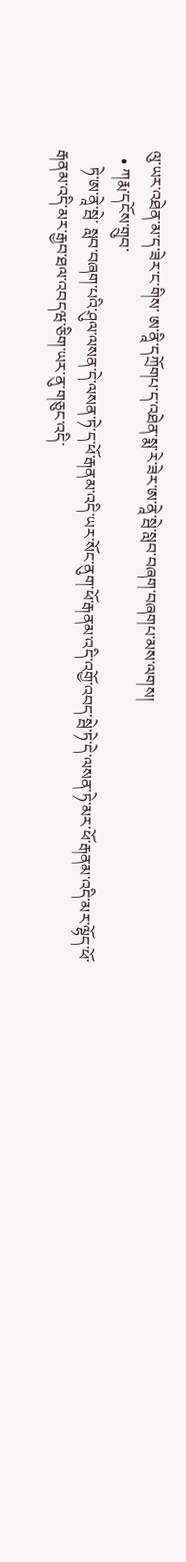ལུ་ཡར་འཐེན་མ་ད་ཟེར་ང་གིས་ ཨ་ནཱི་དཀྲོགཔ་ད་འཐེན་སྨ་རེ་ཟེར་ཨ་ནཱེ་སྦེ་སླབ་བཞག་བཞགཔ་མས་ལགས།
  • ཀརྨ་དངོས་གྲུབ་
    ཏེ་ཨ་ནཱེ་སྦེ་ སླབ་བཞག་པའི་ཤུལ་ལསན་དེ་ལསན་ཏེ་ད་ཕོ་རྒནམ་འདི་ཡར་སོང་ནུག་ཕོ་རྒནམ་འདི་འགྱོ་འབད་སྦེ་ཏེ་དེ་ལསན་ཏེ་མར་ཕོ་རྒནམ་འདི་མར་ལྷོད་ཕོ་རྒནམ་འདི་མར་རྒྱབ་ཐལ་འབདཝ་ཅིག་ཡར་ནུ་གཅུང་འདི་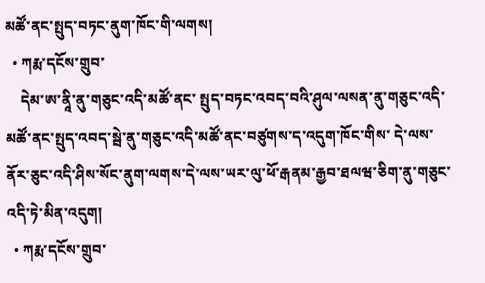མཚོ་ནང་སྤུད་བཏང་ནུག་ཁོང་གི་ལགས།
  • ཀརྨ་དངོས་གྲུབ་
    དེམ་ཨ་ནཱི་ནུ་གཅུང་འདི་མཚོ་ནང་ སྤུད་བཏང་འབད་བའི་ཤུལ་ལསན་ནུ་གཅུང་འདི་མཚོ་ནང་སྤུད་འབད་སྦེ་ནུ་གཅུང་འདི་མཚོ་ནང་བཙུགས་ད་འདུག་ཁོང་གིས་ དེ་ལས་ནོར་ཅུང་འདི་ཤིས་སོང་ནུག་ལགས་དེ་ལས་ཡར་ལུ་ཕོ་རྒནམ་རྒྱབ་ཐལཝ་ཅིག་ནུ་གཅུང་འདི་ཏེ་མིན་འདུག།
  • ཀརྨ་དངོས་གྲུབ་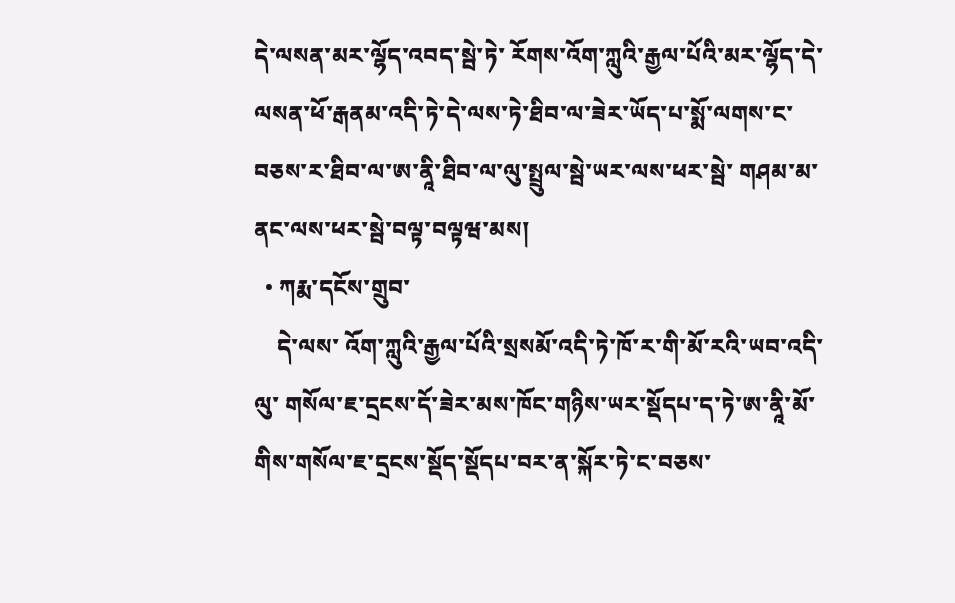དེ་ལསན་མར་ལྷོད་འབད་སྦེ་ཏེ་ རོགས་འོག་ཀླུའི་རྒྱལ་པོའི་མར་ལྷོད་དེ་ལསན་ཕོ་རྒནམ་འདི་ཏེ་དེ་ལས་ཏེ་ཐིབ་ལ་ཟེར་ཡོད་པ་སྨོ་ལགས་ང་བཅས་ར་ཐིབ་ལ་ཨ་ནཱི་ཐིབ་ལ་ལུ་སྤྲུལ་སྦེ་ཡར་ལས་ཕར་སྦེ་ གཤམ་མ་ནང་ལས་ཕར་སྦེ་བལྟ་བལྟཝ་མས།
  • ཀརྨ་དངོས་གྲུབ་
    དེ་ལས་ འོག་ཀླུའི་རྒྱལ་པོའི་སྲསམོ་འདི་ཏེ་ཁོ་ར་གི་མོ་རའི་ཡབ་འདི་ལུ་ གསོལ་ཇ་དྲངས་དོ་ཟེར་མས་ཁོང་གཉིས་ཡར་སྡོདཔ་ད་ཏེ་ཨ་ནཱི་མོ་གིས་གསོལ་ཇ་དྲངས་སྡོད་སྡོདཔ་བར་ན་སྐོར་ཏེ་ང་བཅས་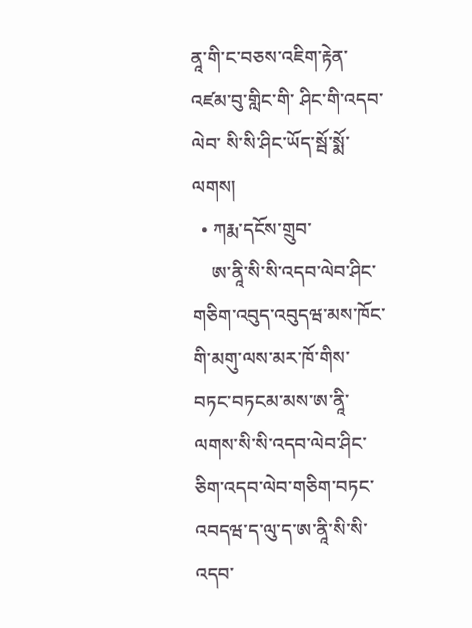ནཱ་གི་ང་བཅས་འཇིག་རྟེན་འཛམ་བུ་གླིང་གི་ ཤིང་གི་འདབ་ལེབ་ སི་སི་ཤིང་ཡོད་སྦོ་སྨོ་ལགས།
  • ཀརྨ་དངོས་གྲུབ་
    ཨ་ནཱི་སི་སི་འདབ་ལེབ་ཤིང་གཅིག་འབུད་འབུདཝ་མས་ཁོང་གི་མགུ་ལས་མར་ཁོ་གིས་ བཏང་བཏངམ་མས་ཨ་ནཱི་ལགས་སི་སི་འདབ་ལེབ་ཤིང་ཅིག་འདབ་ལེབ་གཅིག་བཏང་འབདཝ་ད་ལུ་ད་ཨ་ནཱི་སི་སི་འདབ་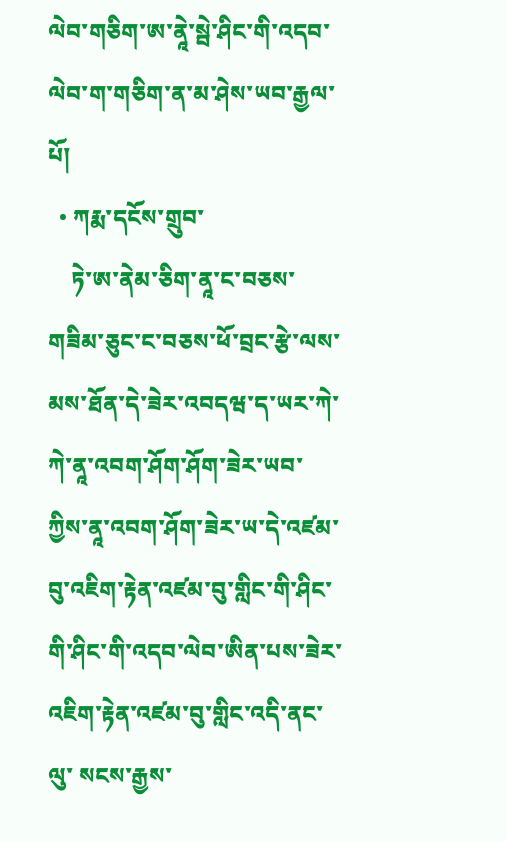ལེབ་གཅིག་ཨ་ནཱེ་སྦེ་ཤིང་གི་འདབ་ལེབ་ག་གཅིག་ན་མ་ཤེས་ཡབ་རྒྱལ་པོ།
  • ཀརྨ་དངོས་གྲུབ་
    ཏེ་ཨ་ནེམ་ཅིག་ནཱ་ང་བཅས་གཟིམ་ཅུང་ང་བཅས་ཕོ་བྲང་རྩེ་ལས་མས་ཐོན་དེ་ཟེར་འབདཝ་ད་ཡར་ཀེ་ཀེ་ནཱ་འབག་ཤོག་ཤོག་ཟེར་ཡབ་ཀྱིས་ནཱ་འབག་ཤོག་ཟེར་ཡ་དེ་འཛམ་བུ་འཇིག་རྟེན་འཛམ་བུ་གླིང་གི་ཤིང་གི་ཤིང་གི་འདབ་ལེབ་ཨིན་པས་ཟེར་འཇིག་རྟེན་འཛམ་བུ་གླིང་འདི་ནང་ལུ་ སངས་རྒྱས་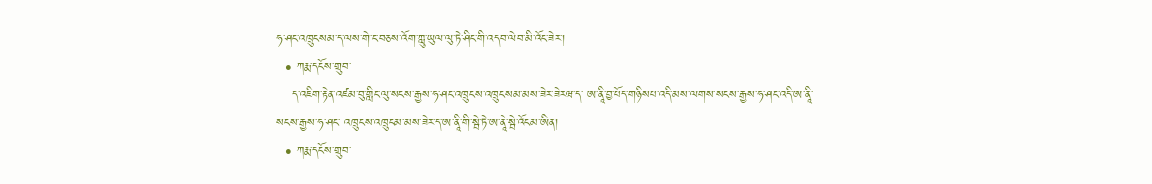ཧ་ཤང་འཁྲུངསམ་ད་ལས་གེ་ང་བཅས་འོག་ཀླུ་ཡུལ་ལུ་ཏེ་ཤིང་གི་འདབ་ལེབ་མི་འོང་ཟེར་།
  • ཀརྨ་དངོས་གྲུབ་
    ད་འཇིག་རྟེན་འཛམ་བུ་གླིང་ལུ་སངས་རྒྱས་ཧ་ཤང་འཁྲུངས་འཁྲུངསམ་མས་ཟེར་ཟེརཝ་ད་ ཨ་ནཱི་བྱ་པོད་གཉིསཔ་འདི་མས་ལགས་སངས་རྒྱས་ཧ་ཤང་འདི་ཨ་ནཱི་སངས་རྒྱས་ཧ་ཤང་ འཁྲུངས་འཁྲུངམ་མས་ཟེར་ད་ཨ་ནཱི་གི་སྦེ་ཏེ་ཨ་ནཱེ་སྦེ་འོངམ་ཨིན།
  • ཀརྨ་དངོས་གྲུབ་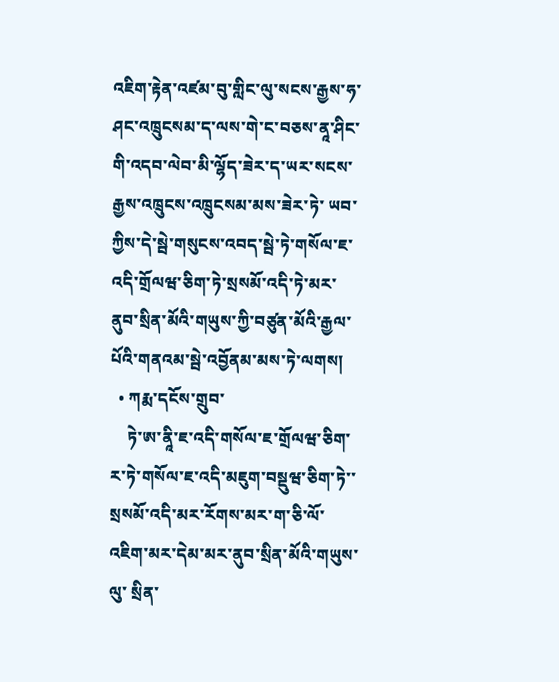འཇིག་རྟེན་འཛམ་བུ་གླིང་ལུ་སངས་རྒྱས་ཧ་ཤང་འཁྲུངསམ་ད་ལས་གེ་ང་བཅས་ནཱ་ཤིང་གི་འདབ་ལེབ་མི་ལྷོད་ཟེར་ད་ཡར་སངས་རྒྱས་འཁྲུངས་འཁྲུངསམ་མས་ཟེར་ཏེ་ ཡབ་ཀྱིས་དེ་སྦེ་གསུངས་འབད་སྦེ་ཏེ་གསོལ་ཇ་འདི་གྲོལཝ་ཅིག་ཏེ་སྲསམོ་འདི་ཏེ་མར་ནུབ་སྲིན་མོའི་གཡུས་ཀྱི་བཙུན་མོའི་རྒྱལ་པོའི་གནའམ་སྦེ་འབྱོནམ་མས་ཏེ་ལགས།
  • ཀརྨ་དངོས་གྲུབ་
    ཏེ་ཨ་ནཱི་ཇ་འདི་གསོལ་ཇ་གྲོལཝ་ཅིག་ར་ཏེ་གསོལ་ཇ་འདི་མཇུག་བསྡུཝ་ཅིག་ཏེ་་སྲསམོ་འདི་མར་རོགས་མར་ག་ཅི་ལོ་འཇིག་མར་དེམ་མར་ནུབ་སྲིན་མོའི་གཡུས་ལུ་ སྲིན་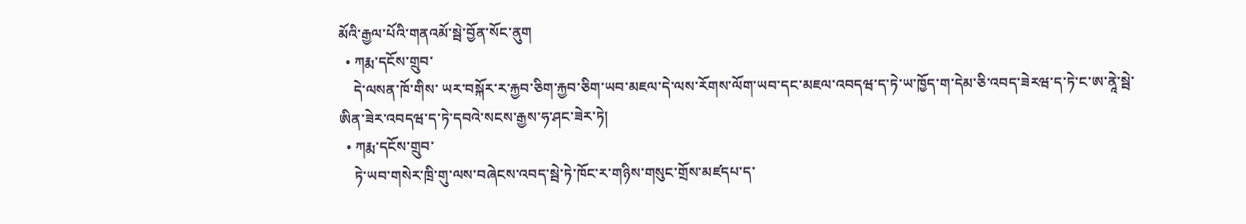མོའི་རྒྱལ་པོའི་གནའམོ་སྦེ་བྱོན་སོང་ནུག
  • ཀརྨ་དངོས་གྲུབ་
    དེ་ལསན་ཁོ་གིས་ ཡར་བསྐོར་ར་རྐྱབ་ཅིག་རྐྱབ་ཅིག་ཡབ་མཇལ་དེ་ལས་རོགས་ལོག་ཡབ་དང་མཇལ་འབདཝ་ད་ཏེ་ཡ་ཁྱོད་ག་དེམ་ཅི་འབད་ཟེརཝ་ད་ཏེ་ང་ཨ་ནཱེ་སྦེ་ཨིན་ཟེར་འབདཝ་ད་ཏེ་དབའེ་སངས་རྒྱས་ཧ་ཤང་ཟེར་ཏེ།
  • ཀརྨ་དངོས་གྲུབ་
    ཏེ་ཡབ་གསེར་ཁྲི་གུ་ལས་བཞེངས་འབད་སྦེ་ཏེ་ཁོང་ར་གཉིས་གསུང་གྲོས་མཛདཔ་ད་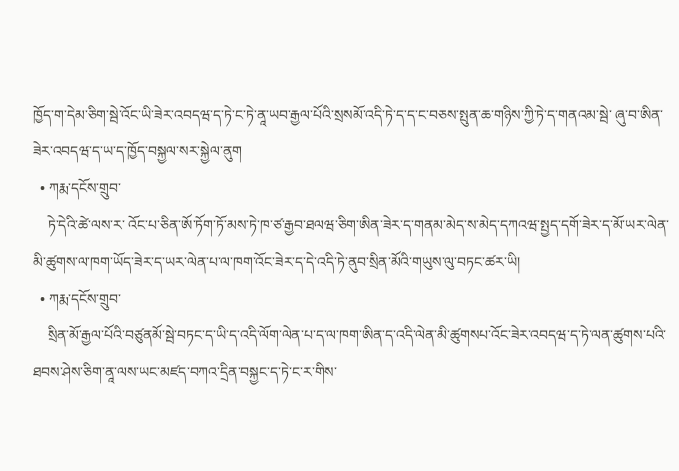ཁྱོད་ག་དེམ་ཅིག་སྦེ་འོང་ཡི་ཟེར་འབདཝ་ད་ཏེ་ང་ཏེ་ནཱ་ཡབ་རྒྱལ་པོའི་སྲསམོ་འདི་ཏེ་ད་ད་ང་བཅས་སྤུན་ཆ་གཉིས་ཀྱི་ཏེ་ད་གནའམ་སྦེ་ ཞུ་བ་ཨིན་ཟེར་འབདཝ་ད་ཡ་ད་ཁྱོད་བསྐྱལ་སར་སྐྱེལ་ནུག
  • ཀརྨ་དངོས་གྲུབ་
    ཏེ་དེའི་ཚེ་ལས་ར་ འོང་པ་ཅིན་ཨོ་ཏོག་ཏོ་མས་ཏེ་ཁ་ཙ་རྒྱབ་ཐལཝ་ཅིག་ཨིན་ཟེར་ད་གནམ་མེད་ས་མེད་དཀའཝ་སྤྱད་དགོ་ཟེར་ད་མོ་ཡར་ལེན་མི་ཚུགས་ལ་ཁག་ཡོད་ཟེར་ད་ཡར་ལེན་པ་ལ་ཁག་འོང་ཟེར་ད་དེ་འདི་ཏེ་ནུབ་སྲིན་མོའི་གཡུས་ལུ་བཏང་ཚར་ཡི།
  • ཀརྨ་དངོས་གྲུབ་
    སྲིན་མོ་རྒྱལ་པོའི་བཙུནམོ་སྦེ་བཏང་ད་ཡི་ད་འདི་ལོག་ལེན་པ་ད་ལ་ཁག་ཨིན་ད་འདི་ལེན་མི་ཚུགསཔ་འོང་ཟེར་འབདཝ་ད་ཏེ་ལན་ཚུགས་པའི་ཐབས་ཤེས་ཅིག་ནཱ་ལས་ཡང་མཛད་བཀའ་དྲིན་བསྐྱང་ད་ཏེ་ང་ར་གིས་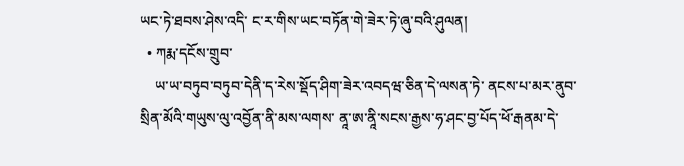ཡང་ཏེ་ཐབས་ཤེས་འདི་ ང་ར་གིས་ཡང་བཏོན་གེ་ཟེར་ཏེ་ཞུ་བའི་ཤུལན།
  • ཀརྨ་དངོས་གྲུབ་
    ཡ་ཡ་བཏུབ་བཏུབ་དེནི་ད་རེས་སྡོད་ཤིག་ཟེར་འབདཝ་ཅིན་དེ་ལསན་ཏེ་ ནངས་པ་མར་ནུབ་སྲིན་མོའི་གཡུས་ལུ་འབྱོན་ནི་མས་ལགས་ ནཱ་ཨ་ནཱི་སངས་རྒྱས་ཧ་ཤང་བྱ་པོད་ཕོ་རྒནམ་དེ་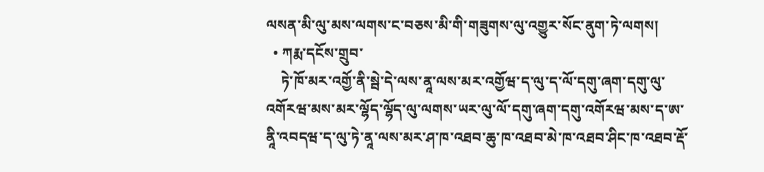ལསན་མི་ལུ་མས་ལགས་ང་བཅས་མི་གི་གཟུགས་ལུ་འགྱུར་སོང་ནུག་ཏེ་ལགས།
  • ཀརྨ་དངོས་གྲུབ་
    ཏེ་ཁོ་མར་འགྱོ་ནི་སྦེ་དེ་ལས་ནཱ་ལས་མར་འགྱོཝ་ད་ལུ་ད་ལོ་དགུ་ཞག་དགུ་ལུ་འགོརཝ་མས་མར་ལྷོད་ལྷོད་ལུ་ལགས་ཡར་ལུ་ལོ་དགུ་ཞག་དགུ་འགོརཝ་མས་ད་ཨ་ནཱི་འབདཝ་ད་ལུ་ཏེ་ནཱ་ལས་མར་ཤ་ཁ་འཐབ་ཆུ་ཁ་འཐབ་མེ་ཁ་འཐབ་ཤིང་ཁ་འཐབ་རྡོ་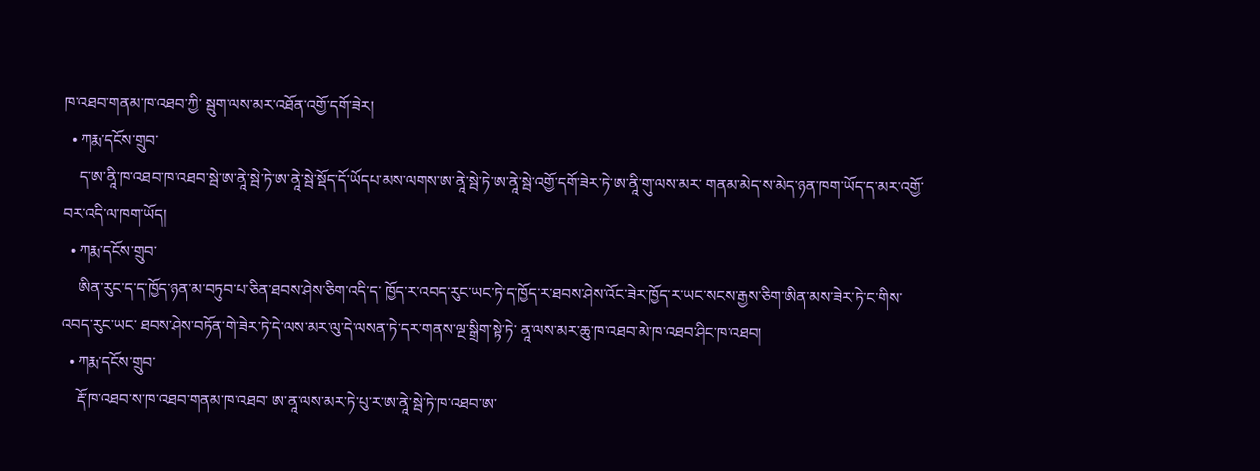ཁ་འཐབ་གནམ་ཁ་འཐབ་ཀྱི་ སྦུག་ལས་མར་འཐོན་འགྱོ་དགོ་ཟེར།
  • ཀརྨ་དངོས་གྲུབ་
    ད་ཨ་ནཱི་ཁ་འཐབ་ཁ་འཐབ་སྦེ་ཨ་ནཱེ་སྦེ་ཏེ་ཨ་ནཱེ་སྦེ་སྡོད་དོ་ཡོདཔ་མས་ལགས་ཨ་ནཱེ་སྦེ་ཏེ་ཨ་ནཱེ་སྦེ་འགྱོ་དགོ་ཟེར་ཏེ་ཨ་ནཱི་གུ་ལས་མར་ གནམ་མེད་ས་མེད་ཉན་ཁག་ཡོད་ད་མར་འགྱོ་བར་འདི་ལ་ཁག་ཡོད།
  • ཀརྨ་དངོས་གྲུབ་
    ཨིན་རུང་ད་ད་ཁྱོད་ཉན་མ་བཏུབ་པ་ཅིན་ཐབས་ཤེས་ཅིག་འདི་ད་ ཁྱོད་ར་འབད་རུང་ཡང་ཏེ་ད་ཁྱོད་ར་ཐབས་ཤེས་འོང་ཟེར་ཁྱོད་ར་ཡང་སངས་རྒྱས་ཅིག་ཨིན་མས་ཟེར་ཏེ་ང་གིས་འབད་རུང་ཡང་ ཐབས་ཤེས་བཏོན་གེ་ཟེར་ཏེ་དེ་ལས་མར་ལུ་དེ་ལསན་ཏེ་དར་གནས་ལྔ་སྒྲིག་སྟེ་ཏེ་ ནཱ་ལས་མར་ཆུ་ཁ་འཐབ་མེ་ཁ་འཐབ་ཤིང་ཁ་འཐབ།
  • ཀརྨ་དངོས་གྲུབ་
    རྡོ་ཁ་འཐབ་ས་ཁ་འཐབ་གནམ་ཁ་འཐབ་ ཨ་ནཱ་ལས་མར་ཏེ་པུ་ར་ཨ་ནཱེ་སྦེ་ཏེ་ཁ་འཐབ་ཨ་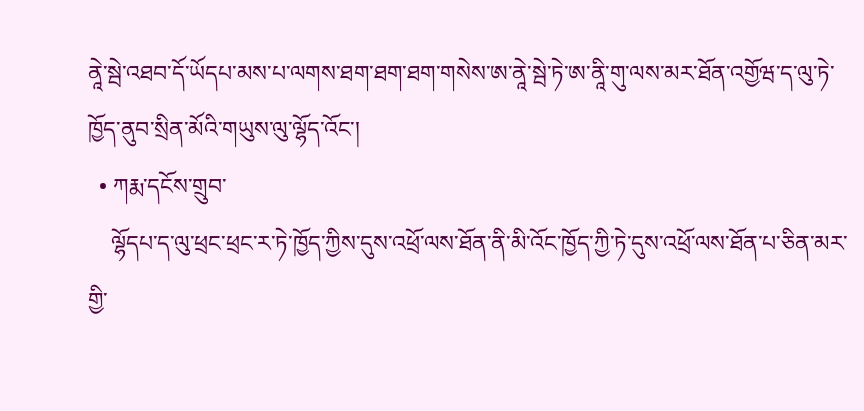ནཱེ་སྦེ་འཐབ་དོ་ཡོདཔ་མས་པ་ལགས་ཐག་ཐག་ཐག་གསེས་ཨ་ནཱེ་སྦེ་ཏེ་ཨ་ནཱི་གུ་ལས་མར་ཐོན་འགྱོཝ་ད་ལུ་ཏེ་ཁྱོད་ནུབ་སྲིན་མོའི་གཡུས་ལུ་ལྷོད་འོང་།
  • ཀརྨ་དངོས་གྲུབ་
    ལྷོདཔ་ད་ལུ་ཕྲང་ཕྲང་ར་ཏེ་ཁྱོད་ཀྱིས་དུས་འཕྲོ་ལས་ཐོན་ནི་མི་འོང་ཁྱོད་ཀྱི་ཏེ་དུས་འཕྲོ་ལས་ཐོན་པ་ཅིན་མར་གྱི་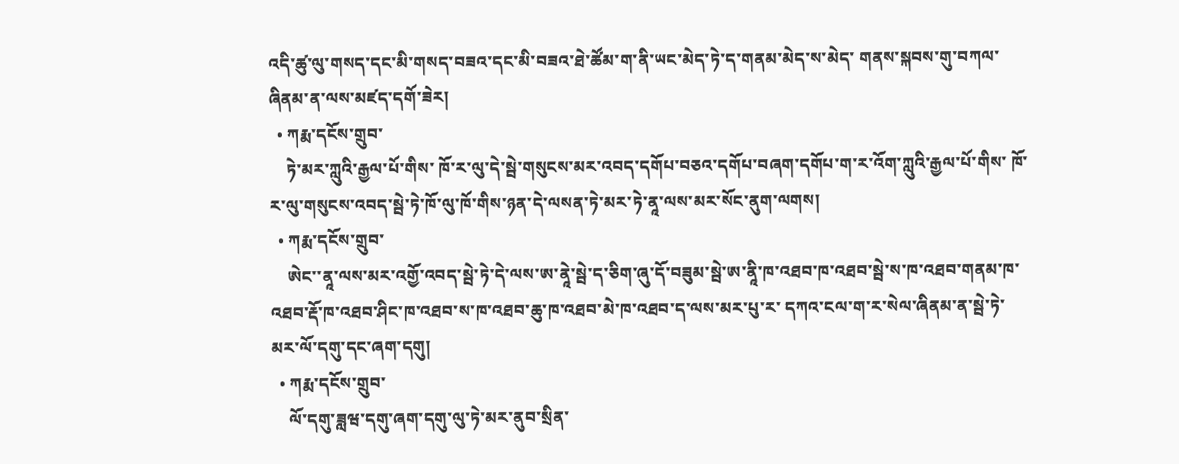འདི་ཚུ་ལུ་གསད་དང་མི་གསད་བཟའ་དང་མི་བཟའ་ཐེ་ཚོམ་ག་ནི་ཡང་མེད་ཏེ་ད་གནམ་མེད་ས་མེད་ གནས་སྐབས་གུ་བཀལ་ཞིནམ་ན་ལས་མཛད་དགོ་ཟེར།
  • ཀརྨ་དངོས་གྲུབ་
    ཏེ་མར་ཀླུའི་རྒྱལ་པོ་གིས་ ཁོ་ར་ལུ་དེ་སྦེ་གསུངས་མར་འབད་དགོཔ་བཅའ་དགོཔ་བཞག་དགོཔ་ག་ར་འོག་ཀླུའི་རྒྱལ་པོ་གིས་ ཁོ་ར་ལུ་གསུངས་འབད་སྦེ་ཏེ་ཁོ་ལུ་ཁོ་གིས་ཉན་དེ་ལསན་ཏེ་མར་ཏེ་ནཱ་ལས་མར་སོང་ནུག་ལགས།
  • ཀརྨ་དངོས་གྲུབ་
    ཨེང་་ནཱ་ལས་མར་འགྱོ་འབད་སྦེ་ཏེ་དེ་ལས་ཨ་ནཱེ་སྦེ་ད་ཅིག་ཞུ་དོ་བཟུམ་སྦེ་ཨ་ནཱི་ཁ་འཐབ་ཁ་འཐབ་སྦེ་ས་ཁ་འཐབ་གནམ་ཁ་འཐབ་རྡོ་ཁ་འཐབ་ཤིང་ཁ་འཐབ་ས་ཁ་འཐབ་ཆུ་ཁ་འཐབ་མེ་ཁ་འཐབ་ད་ལས་མར་པུ་ར་ དཀའ་ངལ་ག་ར་སེལ་ཞིནམ་ན་སྦེ་ཏེ་ མར་ལོ་དགུ་དང་ཞག་དགུ།
  • ཀརྨ་དངོས་གྲུབ་
    ལོ་དགུ་ཟླཝ་དགུ་ཞག་དགུ་ལུ་ཏེ་མར་ནུབ་སྲིན་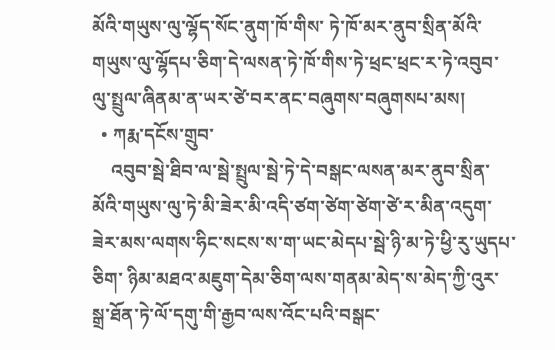མོའི་གཡུས་ལུ་ལྷོད་སོང་ནུག་ཁོ་གིས་ ཏེ་ཁོ་མར་ནུབ་སྲིན་མོའི་གཡུས་ལུ་ལྷོདཔ་ཅིག་དེ་ལསན་ཏེ་ཁོ་གིས་ཏེ་ཕྲང་ཕྲང་ར་ཏེ་འབུབ་ལུ་སྤྲུལ་ཞིནམ་ན་ཡར་ཙེ་བར་ནང་བཞུགས་བཞུགསཔ་མས།
  • ཀརྨ་དངོས་གྲུབ་
    འབུབ་སྦེ་ཐིབ་ལ་སྦེ་སྤྲུལ་སྦེ་ཏེ་དེ་བསྒང་ལསན་མར་ནུབ་སྲིན་མོའི་གཡུས་ལུ་ཏེ་མི་ཟེར་མི་འདི་ཙག་ཙེག་ཙེག་ཙེ་ར་མིན་འདུག་ཟེར་མས་ལགས་ཧིང་སངས་ས་ག་ཡང་མེདཔ་སྦེ་ཉི་མ་ཏེ་ཕྱི་རུ་ཡུདཔ་ཅིག་ ཉིམ་མཐའ་མཇུག་དེམ་ཅིག་ལས་གནམ་མེད་ས་མེད་ཀྱི་འུར་སྒྲ་ཐོན་ཏེ་ལོ་དགུ་གི་རྒྱབ་ལས་འོང་པའི་བསྒང་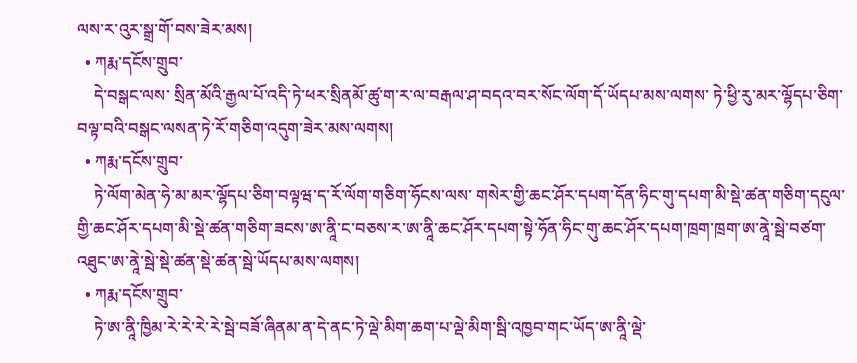ལས་ར་འུར་སྒྲ་གོ་བས་ཟེར་མས།
  • ཀརྨ་དངོས་གྲུབ་
    དེ་བསྒང་ལས་ སྲིན་མོའི་རྒྱལ་པོ་འདི་ཏེ་ཕར་སྲིནམོ་ཚུ་ག་ར་ལ་བརྒལ་ཤ་བདའ་བར་སོང་ལོག་དོ་ཡོདཔ་མས་ལགས་ ཏེ་ཕྱི་རུ་མར་ལྷོདཔ་ཅིག་བལྟ་བའི་བསྒང་ལསན་ཏེ་རོ་གཅིག་འདུག་ཟེར་མས་ལགས།
  • ཀརྨ་དངོས་གྲུབ་
    ཏེ་ལོག་མེན་ཧེ་མ་མར་ལྷོདཔ་ཅིག་བལྟཝ་ད་རོ་ལོག་གཅིག་ཧོངས་ལས་ གསེར་གྱི་ཆང་ཤོར་དཔག་དོན་ཧིང་གུ་དཔག་མི་སྡེ་ཚན་གཅིག་དངུལ་གྱི་ཆང་ཤོར་དཔག་མི་སྡེ་ཚན་གཅིག་ཟངས་ཨ་ནཱི་ང་བཅས་ར་ཨ་ནཱི་ཆང་ཤོར་དཔག་སྟེ་ཧོན་ཧིང་གུ་ཆང་ཤོར་དཔག་ཁྲག་ཁྲག་ཨ་ནཱེ་སྦེ་བཙག་འཐུང་ཨ་ནཱེ་སྦེ་སྡེ་ཚན་སྡེ་ཚན་སྦེ་ཡོདཔ་མས་ལགས།
  • ཀརྨ་དངོས་གྲུབ་
    ཏེ་ཨ་ནཱི་ཁྱིམ་རེ་རེ་རེ་རེ་སྦེ་བཟོ་ཞིནམ་ན་དེ་ནང་ཏེ་ལྡེ་མིག་ཆག་པ་ལྡེ་མིག་སྦི་འཁྱབ་གང་ཡོད་ཨ་ནཱི་ལྡེ་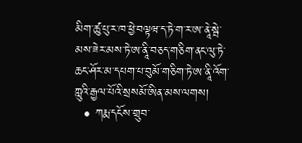མིག་ཚུ་པུ་ར་ཁ་ཕྱེ་བལྟཝ་ད་ཏེ་ག་ར་ཨ་ནཱེ་སྦེ་མས་ཟེར་མས་ཏེ་ཨ་ནཱི་བཅད་གཅིག་ནང་ལུ་ཏེ་ཆང་ཤོར་མ་དཔག་པ་བུམོ་གཅིག་ཏེ་ཨ་ནཱི་འོག་ཀླུའི་རྒྱལ་པོའི་སྲསམོ་ཨིན་མས་ལགས།
  • ཀརྨ་དངོས་གྲུབ་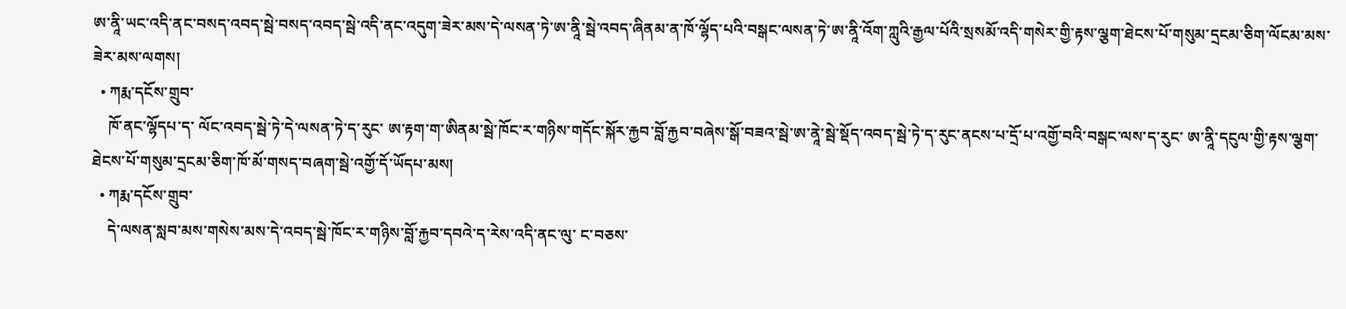ཨ་ནཱི་ཡང་འདི་ནང་བསད་འབད་སྦེ་བསད་འབད་སྦེ་འདི་ནང་འདུག་ཟེར་མས་དེ་ལསན་ཏེ་ཨ་ནཱི་སྦེ་འབད་ཞིནམ་ན་ཁོ་ལྷོད་པའི་བསྒང་ལསན་ཏེ་ཨ་ནཱི་འོག་ཀླུའི་རྒྱལ་པོའི་སྲསམོ་འདི་གསེར་གྱི་རྟས་ལྕག་ཐེངས་པོ་གསུམ་དྲངམ་ཅིག་ལོངམ་མས་ཟེར་མས་ལགས།
  • ཀརྨ་དངོས་གྲུབ་
    ཁོ་ནང་ལྷོདཔ་ད་ ལོང་འབད་སྦེ་ཏེ་དེ་ལསན་ཏེ་ད་རུང་ ཨ་རྟག་ག་ཨིནམ་སྦེ་ཁོང་ར་གཉིས་གདོང་སྐོར་རྐྱབ་བློ་རྐྱབ་བཞེས་སྒོ་བཟའ་སྦེ་ཨ་ནཱེ་སྦེ་སྡོད་འབད་སྦེ་ཏེ་ད་རུང་ནངས་པ་དྲོ་པ་འགྱོ་བའི་བསྒང་ལས་ད་རུང་ ཨ་ནཱི་དངུལ་གྱི་རྟས་ལྕག་ཐེངས་པོ་གསུམ་དྲངམ་ཅིག་ཁོ་མོ་གསད་བཞག་སྦེ་འགྱོ་དོ་ཡོདཔ་མས།
  • ཀརྨ་དངོས་གྲུབ་
    དེ་ལསན་སླབ་མས་གསེས་མས་དེ་འབད་སྦེ་ཁོང་ར་གཉིས་བློ་རྐྱབ་དབའེ་ད་རེས་འདི་ནང་ལུ་ ང་བཅས་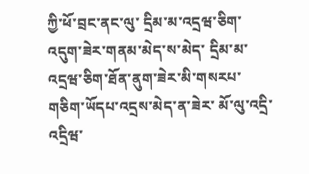ཀྱི་ཕོ་བྲང་ནང་ལུ་ དྲིམ་མ་འདྲཝ་ཅིག་འདུག་ཟེར་གནམ་མེད་ས་མེད་ དྲིམ་མ་འདྲཝ་ཅིག་ཐོན་ནུག་ཟེར་མི་གསརཔ་གཅིག་ཡོདཔ་འདྲས་མེད་ན་ཟེར་ མོ་ལུ་འདྲི་འདྲིཝ་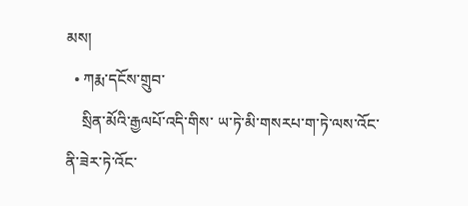མས།
  • ཀརྨ་དངོས་གྲུབ་
    སྲིན་མོའི་རྒྱལཔོ་འདི་གིས་ ཡ་ཏེ་མི་གསརཔ་ག་ཏེ་ལས་འོང་ནི་ཟེར་ཏེ་འོང་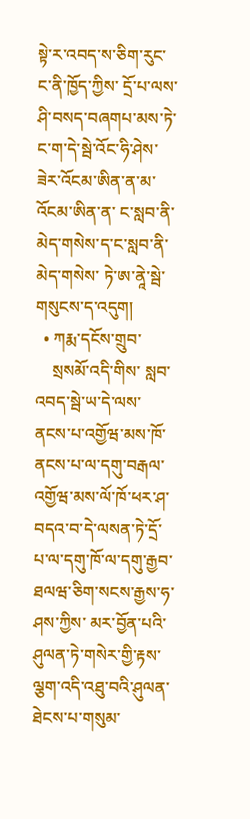སྟེ་ར་འབད་ས་ཅིག་རུང་ང་ནི་ཁྱོད་ཀྱིས་ དྲོ་པ་ལས་ཤི་བསད་བཞགཔ་མས་ཏེ་ང་ག་དེ་སྦེ་འོང་ཧི་ཤེས་ཟེར་འོངམ་ཨིན་ན་མ་འོངམ་ཨིན་ན་ ང་སླབ་ནི་མེད་གསེས་ད་ང་སླབ་ནི་མེད་གསེས་ ཏེ་ཨ་ནཱེ་སྦེ་གསུངས་ད་འདུག།
  • ཀརྨ་དངོས་གྲུབ་
    སྲསམོ་འདི་གིས་ སླབ་འབད་སྦེ་ཡ་དེ་ལས་ནངས་པ་འགྱོཝ་མས་ཁོ་ནངས་པ་ལ་དགུ་བརྒལ་འགྱོཝ་མས་ལོ་ཁོ་ཕར་ཤ་བདའ་བ་དེ་ལསན་ཏེ་དྲོ་པ་ལ་དགུ་ཁོ་ལ་དགུ་རྒྱབ་ཐལཝ་ཅིག་སངས་རྒྱས་ཧ་ཤས་ཀྱིས་ མར་བྱོན་པའི་ཤུལན་ཏེ་གསེར་གྱི་རྟས་ལྕག་འདི་འཐུ་བའི་ཤུལན་ཐེངས་པ་གསུམ་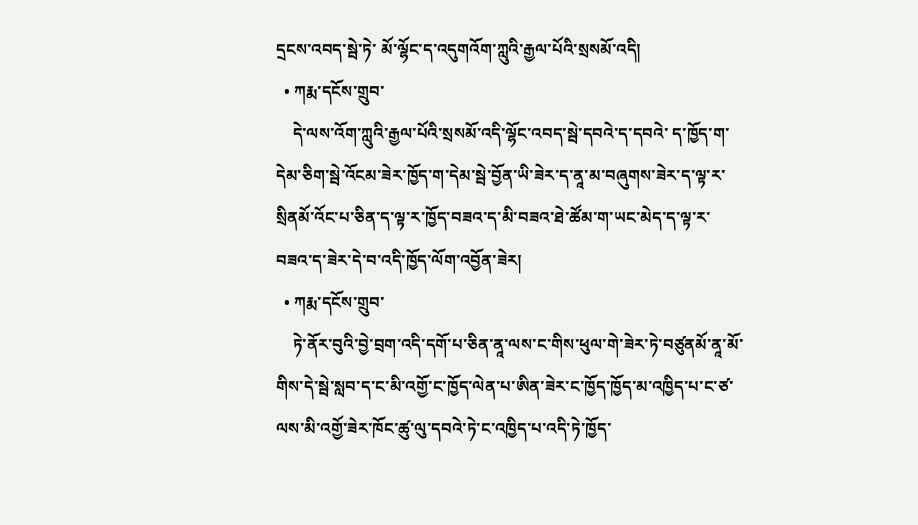དྲངས་འབད་སྦེ་ཏེ་ མོ་ལྷོང་ད་འདུགའོག་ཀླུའི་རྒྱལ་པོའི་སྲསམོ་འདི།
  • ཀརྨ་དངོས་གྲུབ་
    དེ་ལས་འོག་ཀླུའི་རྒྱལ་པོའི་སྲསམོ་འདི་ལྷོང་འབད་སྦེ་དབའེ་ད་དབའེ་ ད་ཁྱོད་ག་དེམ་ཅིག་སྦེ་འོངམ་ཟེར་ཁྱོད་ག་དེམ་སྦེ་བྱོན་ཡི་ཟེར་ད་ནཱ་མ་བཞུགས་ཟེར་ད་ལྟ་ར་སྲིནམོ་འོང་པ་ཅིན་ད་ལྟ་ར་ཁྱོད་བཟའ་ད་མི་བཟའ་ཐེ་ཚོམ་ག་ཡང་མེད་ད་ལྟ་ར་བཟའ་ད་ཟེར་དེ་བ་འདི་ཁྱོད་ལོག་འབྱོན་ཟེར།
  • ཀརྨ་དངོས་གྲུབ་
    ཏེ་ནོར་བུའི་བྱེ་བྲག་འདི་དགོ་པ་ཅིན་ནཱ་ལས་ང་གིས་ཕུལ་གེ་ཟེར་ཏེ་བཙུནམོ་ནཱ་མོ་གིས་དེ་སྦེ་སླབ་ད་ང་མི་འགྱོ་ང་ཁྱོད་ལེན་པ་ཨིན་ཟེར་ང་ཁྱོད་ཁྱོད་མ་འཁྱིད་པ་ང་ཙ་ལས་མི་འགྱོ་ཟེར་ཁོང་ཚུ་ལུ་དབའེ་ཏེ་ང་འཁྱིད་པ་འདི་ཏེ་ཁྱོད་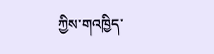ཀྱིས་གའཁྱིད་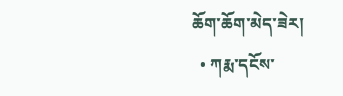ཆོག་ཆོག་མེད་ཟེར།
  • ཀརྨ་དངོས་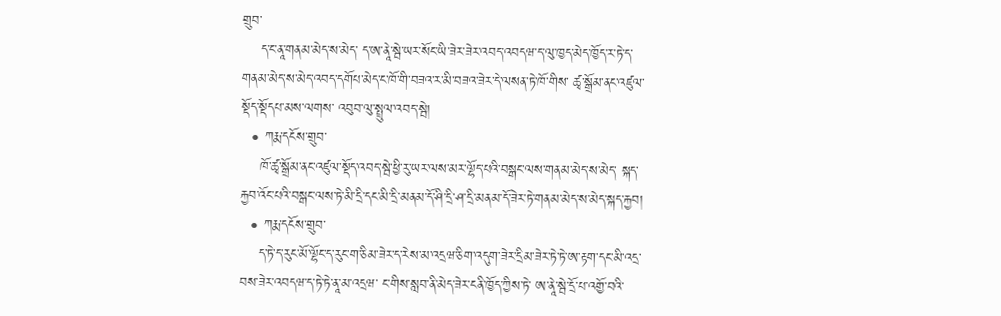གྲུབ་
    ད་ང་ནཱ་གནམ་མེད་ས་མེད་ ད་ཨ་ནཱེ་སྦེ་ཡར་སོང་ཡི་ཟེར་ཟེར་འབད་འབདཝ་ད་ལུ་ཁྱད་མེད་ཁྱོད་ར་ཏེ་ད་གནམ་མེད་ས་མེད་འབད་དགོཔ་མེད་ང་ཁོ་གི་བཟའ་ར་མི་བཟའ་ཟེར་དེ་ལསན་ཏེ་ཁོ་གིས་ ཚྭ་སྒྲོམ་ནང་འཛུལ་སྡོད་སྡོདཔ་མས་ལགས་ འབུབ་ལུ་སྤྲུལ་འབད་སྦེ།
  • ཀརྨ་དངོས་གྲུབ་
    ཁོ་ཚྭ་སྒྲོམ་ནང་འཛུལ་སྡོད་འབད་སྦེ་ཕྱི་རུ་ཡར་ལས་མར་ལྷོད་པའི་བསྒང་ལས་གནམ་མེད་ས་མེད་ སྐད་རྐྱབ་འོང་པའི་བསྒང་ལས་ཏེ་མི་དྲི་དང་མི་དྲི་མནམ་དོ་ཤི་དྲི་ཤ་དྲི་མནམ་དོ་ཟེར་ཏེ་གནམ་མེད་ས་མེད་སྐད་རྐྱབ།
  • ཀརྨ་དངོས་གྲུབ་
    ད་ཏེ་ད་རུང་མོ་ལྷོང་ད་རུང་ག་ཅིམ་ཟེར་ད་རེས་མ་འདྲཝ་ཅིག་འདུག་ཟེར་དྲིམ་ཟེར་ཏེ་ཏེ་ཨ་རྟག་དང་མི་འདྲ་བས་ཟེར་འབདཝ་ད་ཏེ་ཏེ་ནཱ་མ་འདྲཝ་ ང་གིས་སླབ་ནི་མེད་ཟེར་ངནི་ཁྱོད་ཀྱིས་ཏེ་ ཨ་ནཱེ་སྦེ་དྲོ་པ་འགྱོ་བའི་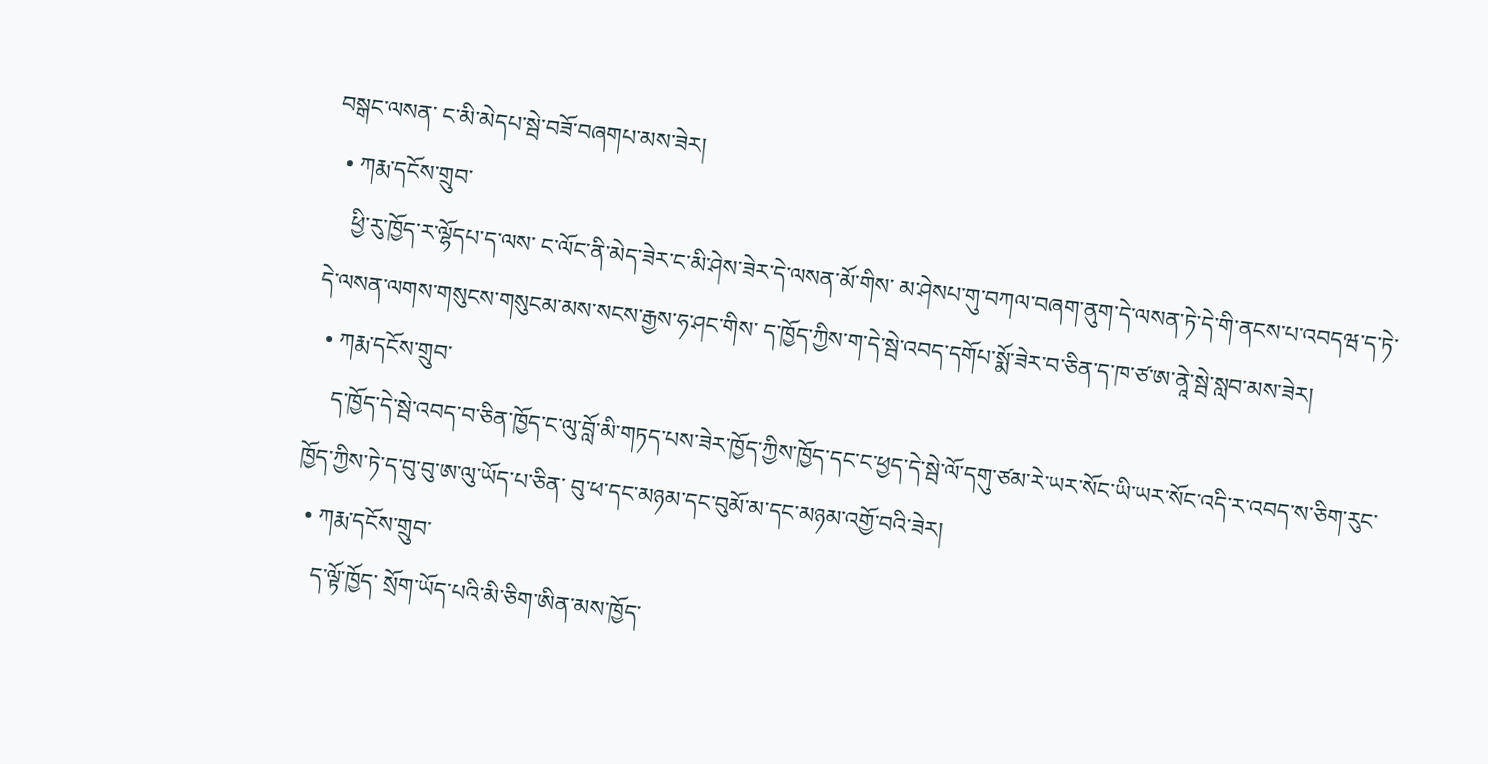བསྒང་ལསན་ ང་མི་མེདཔ་སྦེ་བཟོ་བཞགཔ་མས་ཟེར།
  • ཀརྨ་དངོས་གྲུབ་
    ཕྱི་རུ་ཁྱོད་ར་ལྷོདཔ་ད་ལས་ ང་ལོང་ནི་མེད་ཟེར་ང་མི་ཤེས་ཟེར་དེ་ལསན་མོ་གིས་ མ་ཤེསཔ་གུ་བཀལ་བཞག་ནུག་དེ་ལསན་ཏེ་དེ་གི་ནངས་པ་འབདཝ་ད་ཏེ་དེ་ལསན་ལགས་གསུངས་གསུངམ་མས་སངས་རྒྱས་ཧ་ཤང་གིས་ ད་ཁྱོད་ཀྱིས་ག་དེ་སྦེ་འབད་དགོཔ་སྨོ་ཟེར་བ་ཅིན་ད་ཁ་ཙ་ཨ་ནཱེ་སྦེ་སླབ་མས་ཟེར།
  • ཀརྨ་དངོས་གྲུབ་
    ད་ཁྱོད་དེ་སྦེ་འབད་བ་ཅིན་ཁྱོད་ང་ལུ་བློ་མི་གཏད་པས་ཟེར་ཁྱོད་ཀྱིས་ཁྱོད་དང་ང་ཕྱད་དེ་སྦེ་ལོ་དགུ་ཙམ་རེ་ཡར་སོང་ཡི་ཡར་སོང་འདི་ར་འབད་ས་ཅིག་རུང་ཁྱོད་ཀྱིས་ཏེ་ད་བུ་བུ་ཨ་ལུ་ཡོད་པ་ཅིན་ བུ་ཕ་དང་མཉམ་དང་བུམོ་མ་དང་མཉམ་འགྱོ་བའི་ཟེར།
  • ཀརྨ་དངོས་གྲུབ་
    ད་ལྟོ་ཁྱོད་ སྲོག་ཡོད་པའི་མི་ཅིག་ཨིན་མས་ཁྱོད་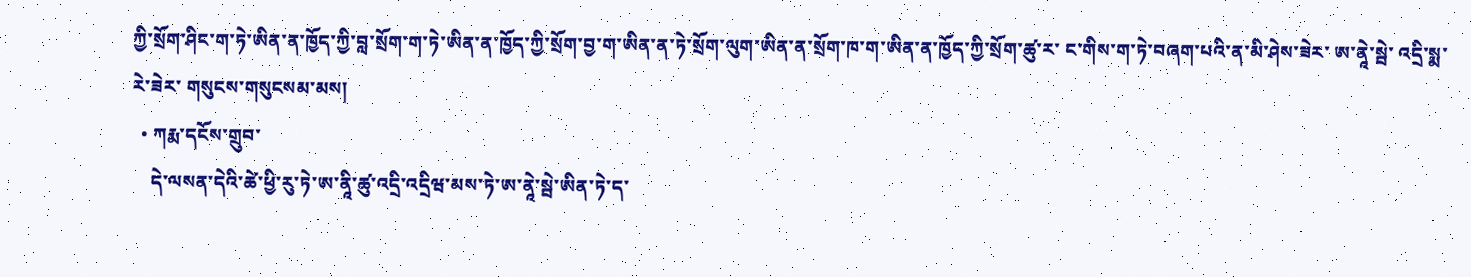ཀྱི་སྲོག་ཤིང་ག་ཏེ་ཨིན་ན་ཁྱོད་ཀྱི་བླ་སྲོག་ག་ཏེ་ཨིན་ན་ཁྱོད་ཀྱི་སྲོག་བྱ་ག་ཨིན་ན་ཏེ་སྲོག་ལུག་ཨིན་ན་སྲོག་ཁ་ག་ཨིན་ན་ཁྱོད་ཀྱི་སྲོག་ཚུ་ར་ ང་གིས་ག་ཏེ་བཞག་པའི་ན་མི་ཤེས་ཟེར་ ཨ་ནཱེ་སྦེ་ འདྲི་སྨ་རེ་ཟེར་ གསུངས་གསུངསམ་མས།
  • ཀརྨ་དངོས་གྲུབ་
    དེ་ལསན་དེའི་ཚེ་ཕྱི་རུ་ཏེ་ཨ་ནཱི་ཚུ་འདྲི་འདྲིཝ་མས་ཏེ་ཨ་ནཱེ་སྦེ་ཨིན་ཏེ་ད་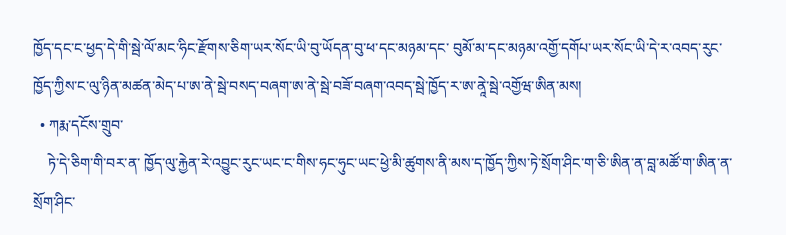ཁྱོད་དང་ང་ཕྱད་དེ་གི་སྦེ་ལོ་མང་ཧིང་རྫོགས་ཅིག་ཡར་སོང་ཡི་བུ་ཡོདན་བུ་ཕ་དང་མཉམ་དང་ བུམོ་མ་དང་མཉམ་འགྱོ་དགོཔ་ཡར་སོང་ཡི་དེ་ར་འབད་རུང་ ཁྱོད་ཀྱིས་ང་ལུ་ཉིན་མཚན་མེད་པ་ཨ་ནེ་སྦེ་བསད་བཞག་ཨ་ནེ་སྦེ་བཟོ་བཞག་འབད་སྦེ་ཁྱོད་ར་ཨ་ནཱེ་སྦེ་འགྱོཝ་ཨིན་མས།
  • ཀརྨ་དངོས་གྲུབ་
    ཏེ་དེ་ཅིག་གི་བར་ན་ ཁྱོད་ལུ་རྐྱེན་རེ་འབྱུང་རུང་ཡང་ང་གིས་ཧང་ཧུང་ཡང་ཕྱེ་མི་ཚུགས་ནི་མས་ད་ཁྱོད་ཀྱིས་ཏེ་སྲོག་ཤིང་ག་ཅི་ཨིན་ན་བླ་མཚོ་ག་ཨིན་ན་སྲོག་ཤིང་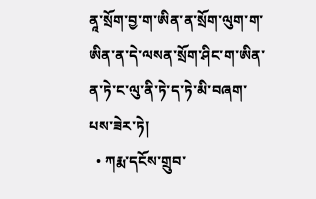ནཱ་སྲོག་བྱ་ག་ཨིན་ན་སྲོག་ལུག་ག་ཨིན་ན་དེ་ལསན་སྲོག་ཤིང་ག་ཨིན་ན་ཏེ་ང་ལུ་ནི་ཏེ་ད་ཏེ་མི་བཞག་པས་ཟེར་ཏེ།
  • ཀརྨ་དངོས་གྲུབ་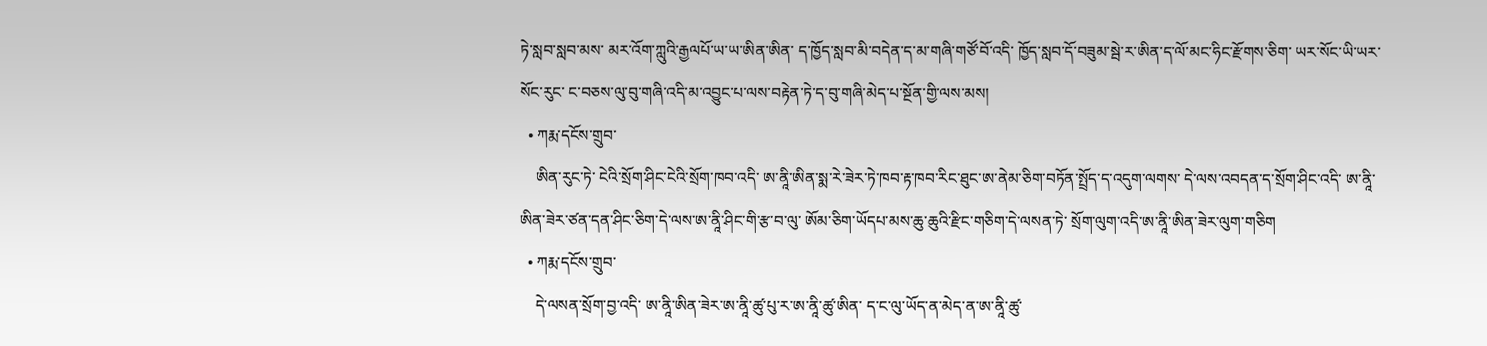ཏེ་སླབ་སླབ་མས་ མར་འོག་ཀླུའི་རྒྱལཔོ་ཡ་ཡ་ཨིན་ཨིན་ ད་ཁྱོད་སླབ་མི་བདེན་ད་མ་གཞི་གཙོ་བོ་འདི་ ཁྱོད་སླབ་དོ་བཟུམ་སྦེ་ར་ཨིན་ད་ལོ་མང་ཧིང་རྫོགས་ཅིག་ ཡར་སོང་ཡི་ཡར་སོང་རུང་ ང་བཅས་ལུ་བུ་གཞི་འདི་མ་འབྱུང་པ་ལས་བརྟེན་ཏེ་ད་བུ་གཞི་མེད་པ་སྔོན་གྱི་ལས་མས།
  • ཀརྨ་དངོས་གྲུབ་
    ཨིན་རུང་ཏེ་ ངེའི་སྲོག་ཤིང་ངེའི་སྲོག་ཁབ་འདི་ ཨ་ནཱི་ཨིན་སྨ་རེ་ཟེར་ཏེ་ཁབ་རྟ་ཁབ་རིང་ཐུང་ཨ་ནེམ་ཅིག་བཏོན་སྤྲོད་ད་འདུག་ལགས་ དེ་ལས་འབདན་ད་སྲོག་ཤིང་འདི་ ཨ་ནཱི་ཨིན་ཟེར་ཙན་དན་ཤིང་ཅིག་དེ་ལས་ཨ་ནཱི་ཤིང་གི་རྩ་བ་ལུ་ ཨོམ་ཅིག་ཡོདཔ་མས་ཆུ་ཆུའི་རྫིང་གཅིག་དེ་ལསན་ཏེ་ སྲོག་ལུག་འདི་ཨ་ནཱི་ཨིན་ཟེར་ལུག་གཅིག
  • ཀརྨ་དངོས་གྲུབ་
    དེ་ལསན་སྲོག་བྱ་འདི་ ཨ་ནཱི་ཨིན་ཟེར་ཨ་ནཱི་ཚུ་པུ་ར་ཨ་ནཱི་ཚུ་ཨིན་ ད་ང་ལུ་ཡོད་ན་མེད་ན་ཨ་ནཱི་ཚུ་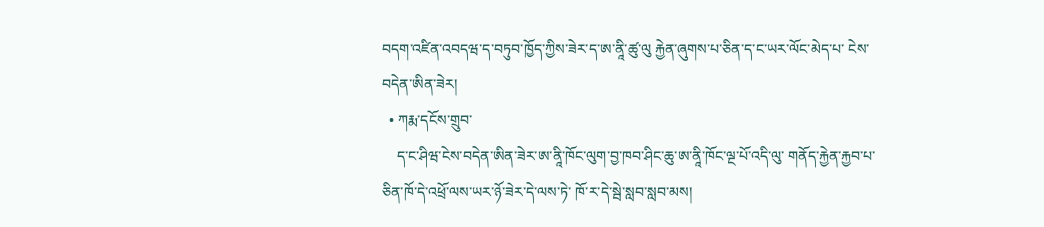བདག་འཛིན་འབདཝ་ད་བཏུབ་ཁྱོད་ཀྱིས་ཟེར་ད་ཨ་ནཱི་ཚུ་ལུ རྐྱེན་ཞུགས་པ་ཅིན་ད་ང་ཡར་ལོང་མེད་པ་ ངེས་བདེན་ཨིན་ཟེར།
  • ཀརྨ་དངོས་གྲུབ་
    ད་ང་ཤིཝ་ངེས་བདེན་ཨིན་ཟེར་ཨ་ནཱི་ཁོང་ལུག་བྱ་ཁབ་ཤིང་ཆུ་ཨ་ནཱི་ཁོང་ལྔ་པོ་འདི་ལུ་ གནོད་རྐྱེན་རྐྱབ་པ་ཅིན་ཁོ་དེ་འཕྲོ་ལས་ཡར་ཉོ་ཟེར་དེ་ལས་ཏེ་ ཁོ་ར་དེ་སྦེ་སླབ་སླབ་མས།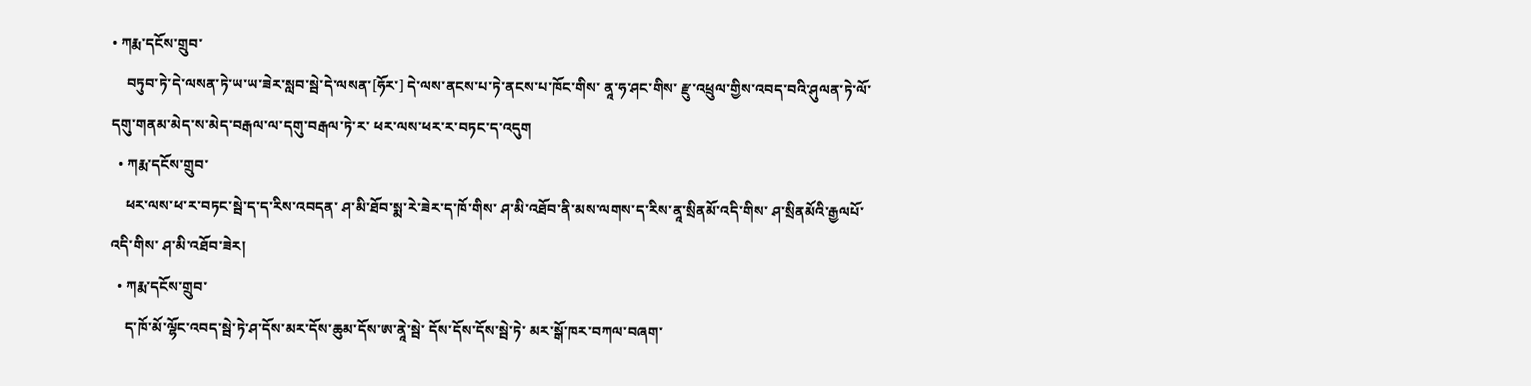• ཀརྨ་དངོས་གྲུབ་
    བཏུབ་ཏེ་དེ་ལསན་ཏེ་ཡ་ཡ་ཟེར་སླབ་སྦེ་དེ་ལསན་[ཧོར་] དེ་ལས་ནངས་པ་ཏེ་ནངས་པ་ཁོང་གིས་ ནཱ་ཧ་ཤང་གིས་ རྫུ་འཕྲུལ་གྱིས་འབད་བའི་ཤུལན་ཏེ་ལོ་དགུ་གནམ་མེད་ས་མེད་བརྒལ་ལ་དགུ་བརྒལ་ཏེ་ར་ ཕར་ལས་ཕར་ར་བཏང་ད་འདུག
  • ཀརྨ་དངོས་གྲུབ་
    ཕར་ལས་ཕ་ར་བཏང་སྦེ་ད་ད་རིས་འབདན་ ཤ་མི་ཐོབ་སྨ་རེ་ཟེར་ད་ཁོ་གིས་ ཤ་མི་འཐོབ་ནི་མས་ལགས་ད་རིས་ནཱ་སྲིནམོ་འདི་གིས་ ཤ་སྲིནམོའི་རྒྱལཔོ་འདི་གིས་ ཤ་མི་འཐོབ་ཟེར།
  • ཀརྨ་དངོས་གྲུབ་
    ད་ཁོ་མོ་ལྷོང་འབད་སྦེ་ཏེ་ཤ་དོས་མར་དོས་ཆུམ་དོས་ཨ་ནཱེ་སྦེ་ དོས་དོས་དོས་སྦེ་ཏེ་ མར་སྒོ་ཁར་བཀལ་བཞག་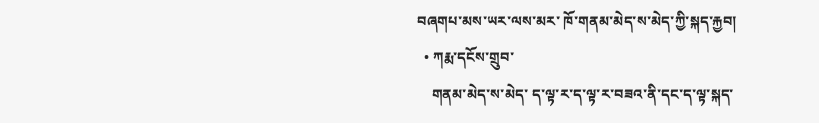བཞགཔ་མས་ཡར་ལས་མར་ ཁོ་གནམ་མེད་ས་མེད་ཀྱི་སྐད་རྐྱབ།
  • ཀརྨ་དངོས་གྲུབ་
    གནམ་མེད་ས་མེད་ ད་ལྟ་ར་ད་ལྟ་ར་བཟའ་ནི་དང་ད་ལྟ་སྐད་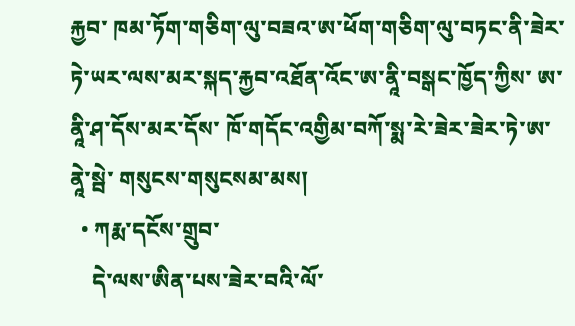རྐྱབ་ ཁམ་ཏོག་གཅིག་ལུ་བཟའ་ཨ་ཕོག་གཅིག་ལུ་བཏང་ནི་ཟེར་ཏེ་ཡར་ལས་མར་སྐད་རྐྱབ་འཐོན་འོང་ཨ་ནཱི་བསྒང་ཁྱོད་ཀྱིས་ ཨ་ནཱི་ཤ་དོས་མར་དོས་ ཁོ་གདོང་འགྱིམ་བཀོ་སྨ་རེ་ཟེར་ཟེར་ཏེ་ཨ་ནཱེ་སྦེ་ གསུངས་གསུངསམ་མས།
  • ཀརྨ་དངོས་གྲུབ་
    དེ་ལས་ཨིན་པས་ཟེར་བའི་ལོ་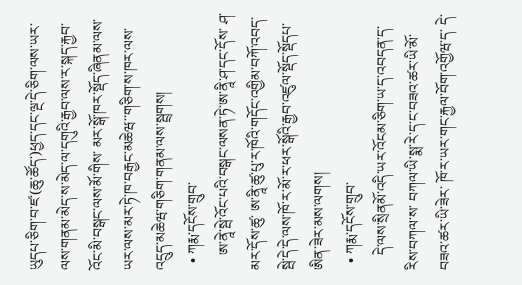ཡུདཔ་ཅིག་བ་ཛ་(ཆུ་ཚོད་)ཕྱད་དང་ལྔ་དེ་ཅིག་ལས་ཡར་ལས་གནམ་མེད་ས་མེད་ལ་དགུའི་རྒྱབ་ལས་ར་སྐད་རྐྱབ་འོང་མི་བསྒང་ལས་མོ་གིས་ མར་སྒོ་ཁར་སྡོད་ཞིནམ་ལས་ཡར་ལས་མར་ཏེ་ཁ་བརྒྱང་མཆེཝ་་གཅིག་ས་ཁར་ལས་འདྲུད་མཆེཝ་གཅིག་གནམ་ལས་སྦྲགས།
  • ཀརྨ་དངོས་གྲུབ་
    ཨ་ནཱེ་སྦེ་འོང་པའི་བསྒང་ལསན་ཏེ་ཨ་ནཱི་ཤ་དང་དོས་ ཤ་མར་དོས་ཚུ་ ཨ་ནཱི་ཚུ་པུ་ར་ཁོའི་གདོང་འགྱིམ་བཀོ་འབད་སྦེ་དེ་དེ་ལས་ཁོ་ར་མོ་ར་ཕར་སྒོའི་རྒྱབ་འཛུལ་སྡོད་སྡོདཔ་ཨིན་ཟེར་མས་ལགས།
  • ཀརྨ་དངོས་གྲུབ་
    དེ་ལས་སྲིནམོ་འདི་ཡར་འོངམ་ཅིག་ཡ་ད་འབདན་ད་རིས་བཀལ་ས་ བཀལ་ཡི་སྨ་རེ་ད་ང་བཟའ་ཚར་ཡི་མོ་བཟའ་ཚར་ཡི་ཟེར་ ཁོ་ར་ཡར་གང་རྐྱལ་བོག་འགྱོཝ་ད་ དེ་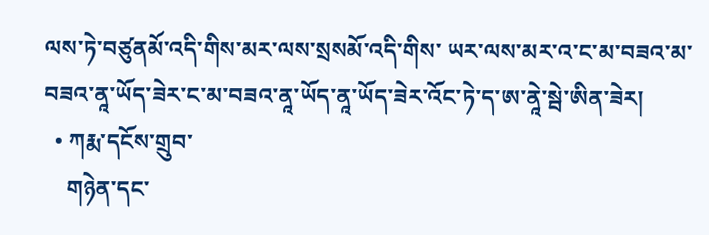ལས་ཏེ་བཙུནམོ་འདི་གིས་མར་ལས་སྲསམོ་འདི་གིས་ ཡར་ལས་མར་འ་ང་མ་བཟའ་མ་བཟའ་ནཱ་ཡོད་ཟེར་ང་མ་བཟའ་ནཱ་ཡོད་ནཱ་ཡོད་ཟེར་འོང་ཏེ་ད་ཨ་ནཱེ་སྦེ་ཨིན་ཟེར།
  • ཀརྨ་དངོས་གྲུབ་
    གཉེན་དང་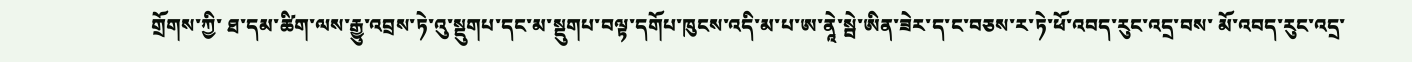གྲོགས་ཀྱི་ ཐ་དམ་ཚིག་ལས་རྒྱུ་འབྲས་ཏེ་འུ་སྡུགཔ་དང་མ་སྡུགཔ་བལྟ་དགོཔ་ཁུངས་འདི་མ་པ་ཨ་ནཱེ་སྦེ་ཨིན་ཟེར་ད་ང་བཅས་ར་ཏེ་ཕོ་འབད་རུང་འདྲ་བས་ མོ་འབད་རུང་འདྲ་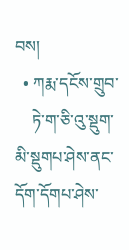བས།
  • ཀརྨ་དངོས་གྲུབ་
    ཏེ་ག་ཅི་འུ་སྡུག་མི་སྡུགཔ་ཤེས་ནང་དོག་དོགཔ་ཤེས་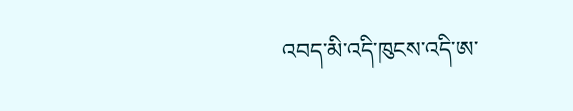འབད་མི་འདི་ཁུངས་འདི་ཨ་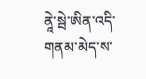ནཱེ་སྦེ་ཨིན་འདི་གནམ་མེད་ས་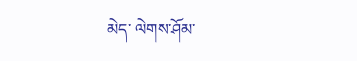མེད་ ལེགས་ཤོམ་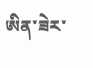ཨིན་ཟེར་